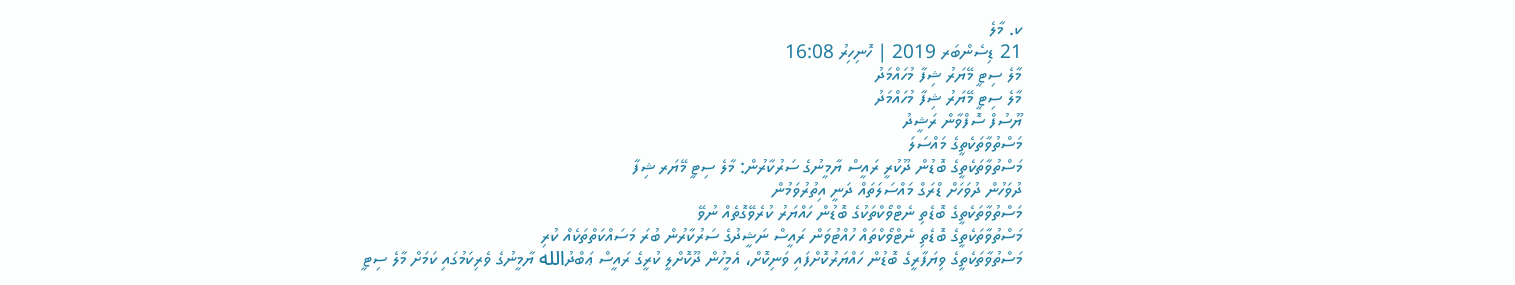ކ. މާލެ
21 ޑިސެންބަރ 2019 | ހޮނިހިރު 16:08
މާލެ ސިޓީ މޭޔަރު ޝިފާ މުހައްމަދު
މާލެ ސިޓީ މޭޔަރު ޝިފާ މުހައްމަދު
ޔޫސުފް ސޮފްވާން ރަޝީދު
މަސްތުވާތަކެތީގެ މައްސަލަ
މަސްތުވާތަކެތީގެ ބޮޑުން ދޫކުރީ ރައީސް ޔާމީނުގެ ސަރުކާރުން: މާލެ ސިޓީ މޭޔަރ ޝިފާ
ދުވަހުން ދުވަހަށް ޑްރަގް މައްސަލަތައް ދަނީ އިތުރުވަމުން
މަސްތުވާތަކެތީގެ ބޮޑެތި ނެޓްވޯކްތަކުގެ ބޮޑުން ހައްޔަރު ކުރެވޭގޮތެއް ނުވޭ
މަސްތުވާތަކެތީގެ ބޮޑެތި ނެޓްވޯކްތައް ހުއްޓުވަން ރައީސް ނަޝީދުގެ ސަރުކާރުން ބުރަ މަސައްކަތްތަކެއް ކުރި
މަސްތުވާތަކެތީގެ ވިޔަފާރީގެ ބޮޑުން ހައްޔަރުކޮށްފައި ވަނިކޮށް، އެމީހުން ދޫކޮށްލީ ކުރީގެ ރައީސް ޢަބްދުالله ޔާމީނުގެ ވެރިކަމުގައި ކަމަށް މާލެ ސިޓީ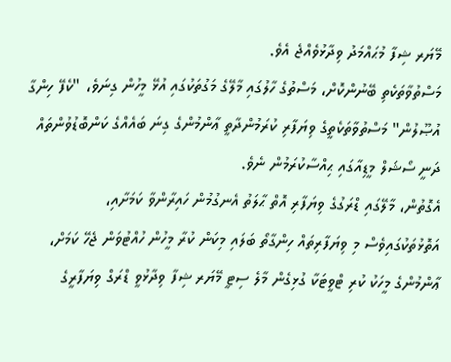މޭޔަރ ޝިފާ މުޙައްމަދު ވިދާޅުވެއްޖެ އެވެ.
މަސްތުވާތަކެތި ބޭނުންކޮށް، މަސްތުގެ ހާލުގައި މާލޭގެ މަގުތަކުގައި އުޅޭ މީހުން ގިނަވެ، "ކެފޭ ހިންގާ އުޞޫލުން" މަސްތުވާތަކެތީގެ ވިޔަފާރި ކުރަމުންދާތީ ޢާންމުންގެ ގިނަ ބައެއްގެ ކަންބޮޑުވުންތައް ދަނީ ސޯޝަލް މީޑިއާގައި ޙިއްސާކުރަމުން ނެވެ.
އެގޮތުން، މާލޭގައި ޑްރަގުގެ ވިޔަފާރި އޮތް ޙާލަތު އެނގުމުން ހައިރާންވާ ކަމަށާއި، އަތޮޅުތަކުގައިވެސް މި ވިޔަފާރިތައް ހިންގާތޯ ބަލައި މިކަން ކުރާ މީހުން ހުއްޓުވަން ޖެހޭ ކަމަށް، ޢާންމުންގެ މީހަކު ކުރި ޓްވީޓަކާ ގުޅިގެން މާލެ ސިޓީ މޭޔަރ ޝިފާ ވިދާޅުވީ ޑްރަގް ވިޔަފާރީގެ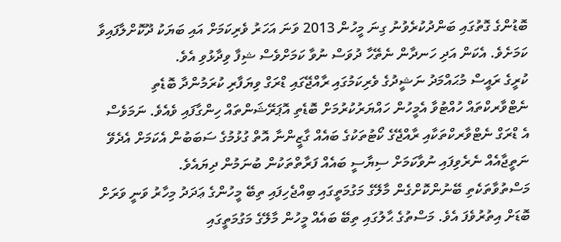ބޮޑުންގެ ގޮތުގައި ބަންދުކުރެވުނު ގިނަ މީހުން 2013 ވަނަ އަހަރު ވެރިކަމަށް އައި ބަޔަކު ދޫކޮށްލާފައިވާ ކަމަށެވެ. އެކަން އަދި ހަނދާން ނެތޭހާ ދުވަސް ނުވާ ކަމަށްވެސް ޝިފާ ވިދާޅުވި އެވެ.
ކުރީގެ ރައީސް މުޙައްމަދު ނަޝީދުގެ ވެރިކަމުގައި ރާއްޖޭގައި ޑްރަގް ވިޔަފާރި ކުރަމުންދާ ބޮޑެތި ނެޓްވާރކްތައް ހުއްޓުވާ އެމީހުން ހައްޔަރުކުރުމަށް ބޮޑެތި އޮޕަރޭޝަންތައް ހިންގާފައި ވެއެވެ. ނަމަވެސް އެ ޑްރަގް ނެޓްވާރކްތަކާއި ރާއްޖޭގެ ކޯޓުތަކުގެ ބައެއް ގާޒީންނާ އޮތް ގުޅުމުގެ ސަބަބުން އެކަމަށް އެދެވޭ ނަތީޖާއެއް ނެރެވިފައި ނުވާކަމަށް ސިޔާސީ ބައެއް ފަރާތްތަކުން ބުނަމުން ދިޔައެވެ.
މަސްތުވާތަކެތި ބޭނުންކޮށްގެން މާލޭގެ މަގުމަތީގައި ބިއްޖެހިފައި ތިބޭ މީހުންގެ ޢަދަދު މިހާރު ވަނީ ވަރަށް ބޮޑަށް އިތުރުވެފަ އެވެ. މަސްތުގެ ޙާލުގައި ތިބޭ ބައެއް މީހުން މާލޭގެ މަގުމަތީގައި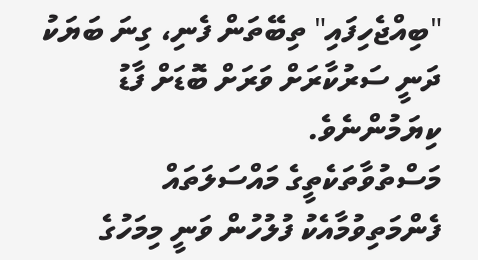"ބިއްޖެހިފައި" ތިބޭތަން ފެނި، ގިނަ ބަޔަކު ދަނީ ސަރުކާރަށް ވަރަށް ބޮޑަށް ފާޑު ކިޔަމުންނެވެ.
މަސްތުވާތަކެތީގެ މައްސަލަތައް ފެންމަތިވުމާއެކު ފުލުހުން ވަނީ މިމަހުގެ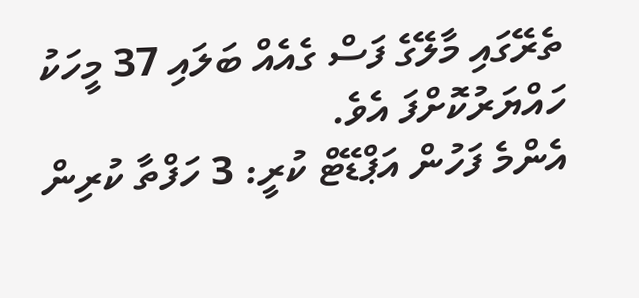ތެރޭގައި މާލޭގެ ފަސް ގެއެއް ބަލައި 37 މީހަކު ހައްޔަރުކޮށްފަ އެވެ.
އެންމެ ފަހުން އަޕްޑޭޓް ކުރީ: 3 ހަފްތާ ކުރިން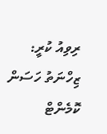ރިވިއު ކުރީ: ޒިހްނަތު ހަސަން
ކޮމެންޓް